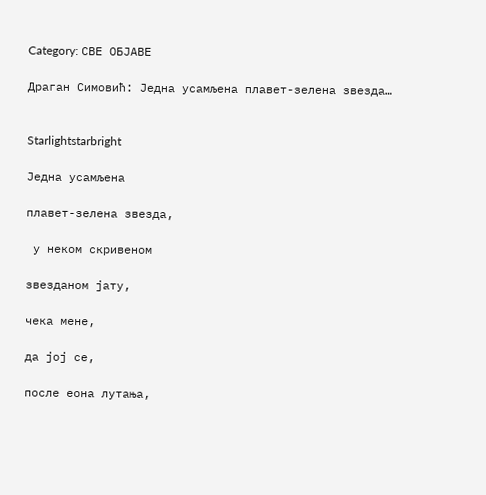Category: СВЕ ОБЈАВЕ

Драган Симовић: Једна усамљена плавет-зелена звезда…


Starlightstarbright

Једна усамљена

плавет-зелена звезда,

 у неком скривеном

звезданом јату,

чека мене,

да јој се,

после еона лутања,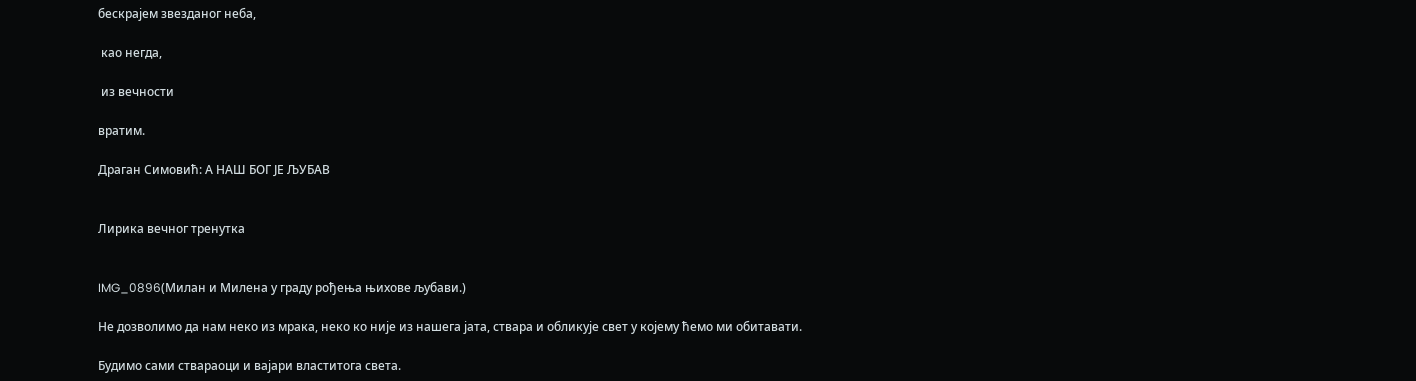бескрајем звезданог неба,

 као негда,

 из вечности

вратим.

Драган Симовић: А НАШ БОГ ЈЕ ЉУБАВ


Лирика вечног тренутка


IMG_0896(Милан и Милена у граду рођења њихове љубави.)

Не дозволимо да нам неко из мрака, неко ко није из нашега јата, ствара и обликује свет у којему ћемо ми обитавати.

Будимо сами ствараоци и вајари властитога света.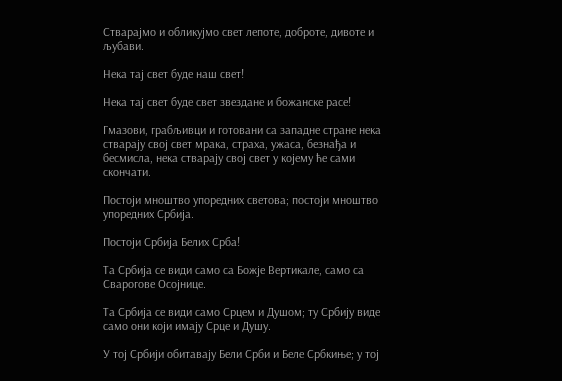Стварајмо и обликујмо свет лепоте, доброте, дивоте и љубави.

Нека тај свет буде наш свет!

Нека тај свет буде свет звездане и божанске расе!

Гмазови, грабљивци и готовани са западне стране нека стварају свој свет мрака, страха, ужаса, безнађа и бесмисла, нека стварају свој свет у којему ће сами скончати.

Постоји мноштво упоредних светова; постоји мноштво упоредних Србија.

Постоји Србија Белих Срба!

Та Србија се види само са Божје Вертикале, само са Сварогове Осојнице.

Та Србија се види само Срцем и Душом; ту Србију виде само они који имају Срце и Душу.

У тој Србији обитавају Бели Срби и Беле Србкиње; у тој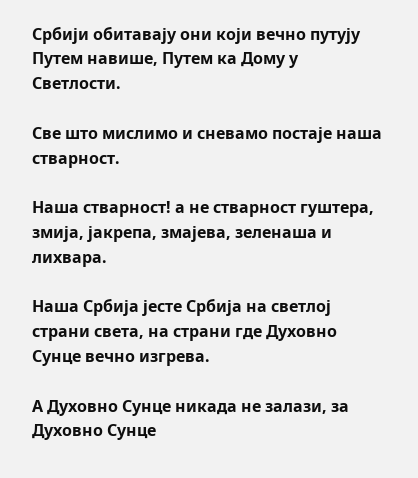Србији обитавају они који вечно путују Путем навише, Путем ка Дому у Светлости.

Све што мислимо и сневамо постаје наша стварност.

Наша стварност! а не стварност гуштера, змија, јакрепа, змајева, зеленаша и лихвара.

Наша Србија јесте Србија на светлој страни света, на страни где Духовно Сунце вечно изгрева.

А Духовно Сунце никада не залази, за Духовно Сунце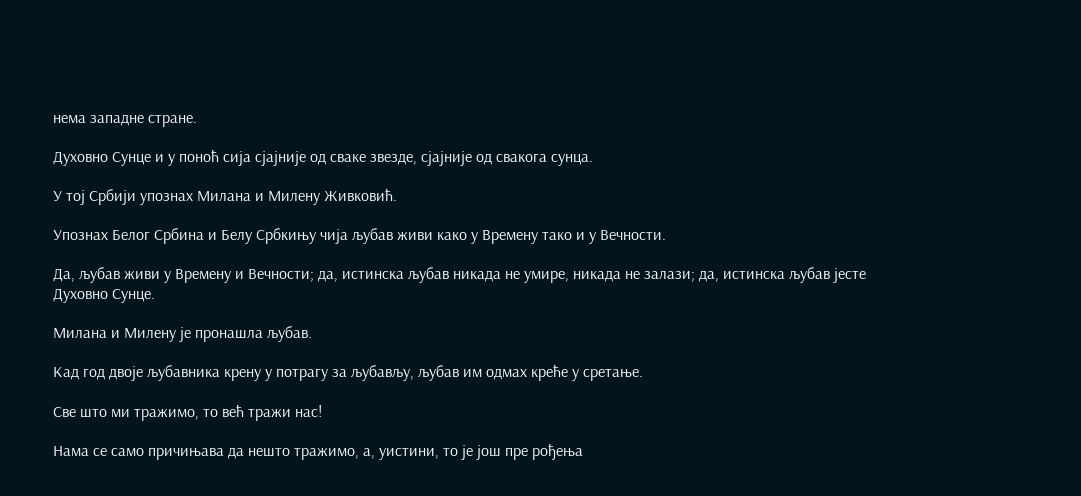нема западне стране.

Духовно Сунце и у поноћ сија сјајније од сваке звезде, сјајније од свакога сунца.

У тој Србији упознах Милана и Милену Живковић.

Упознах Белог Србина и Белу Србкињу чија љубав живи како у Времену тако и у Вечности.

Да, љубав живи у Времену и Вечности; да, истинска љубав никада не умире, никада не залази; да, истинска љубав јесте Духовно Сунце.

Милана и Милену је пронашла љубав.

Кад год двоје љубавника крену у потрагу за љубављу, љубав им одмах креће у сретање.

Све што ми тражимо, то већ тражи нас!

Нама се само причињава да нешто тражимо, а, уистини, то је још пре рођења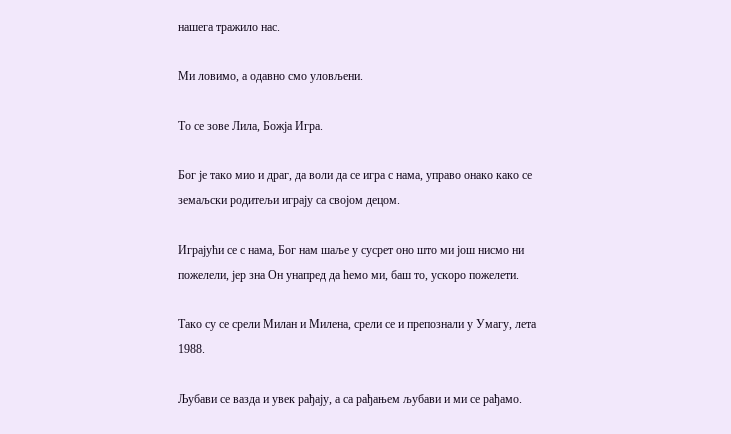нашега тражило нас.

Ми ловимо, а одавно смо уловљени.

То се зове Лила, Божја Игра.

Бог је тако мио и драг, да воли да се игра с нама, управо онако како се земаљски родитељи играју са својом децом.

Играјући се с нама, Бог нам шаље у сусрет оно што ми још нисмо ни пожелели, јер зна Он унапред да ћемо ми, баш то, ускоро пожелети.

Тако су се срели Милан и Милена, срели се и препознали у Умагу, лета 1988.

Љубави се вазда и увек рађају, а са рађањем љубави и ми се рађамо.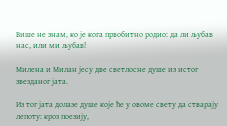Више не знам, ко је кога првобитно родио: да ли љубав нас, или ми љубав!

Милена и Милан јесу две светлосне душе из истог звезданог јата.

Из тог јата долазе душе које ће у овоме свету да стварају лепоту: кроз поезију,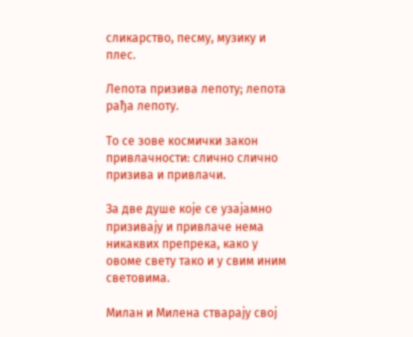сликарство, песму, музику и плес.

Лепота призива лепоту; лепота рађа лепоту.

То се зове космички закон привлачности: слично слично призива и привлачи.

За две душе које се узајамно призивају и привлаче нема никаквих препрека, како у овоме свету тако и у свим иним световима.

Милан и Милена стварају свој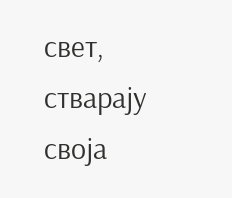свет, стварају своја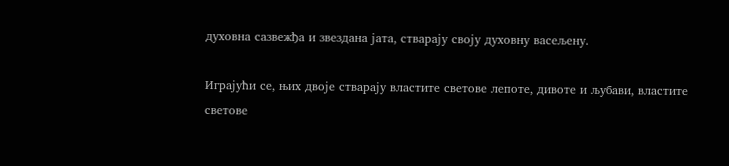духовна сазвежђа и звездана јата, стварају своју духовну васељену.

Играјући се, њих двоје стварају властите светове лепоте, дивоте и љубави, властите светове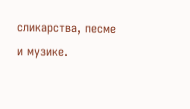сликарства, песме и музике.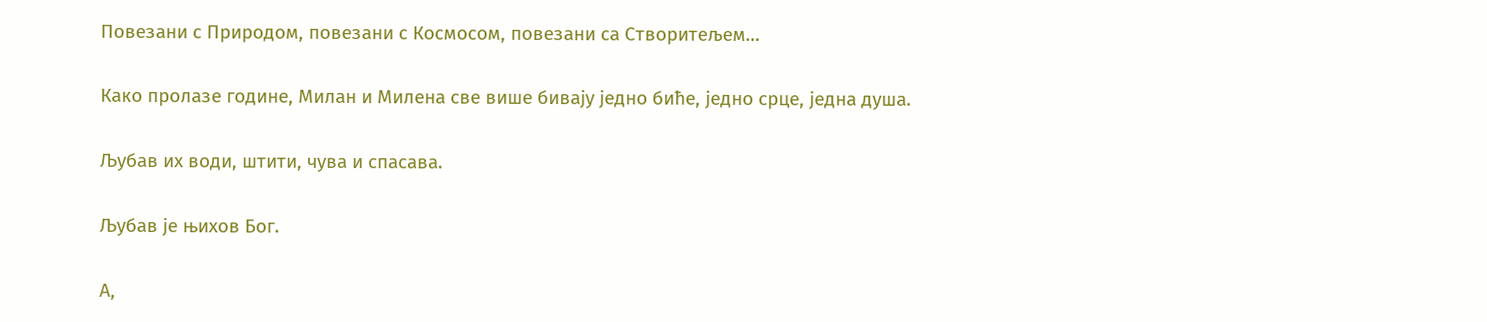Повезани с Природом, повезани с Космосом, повезани са Створитељем…

Како пролазе године, Милан и Милена све више бивају једно биће, једно срце, једна душа.

Љубав их води, штити, чува и спасава.

Љубав је њихов Бог.

А,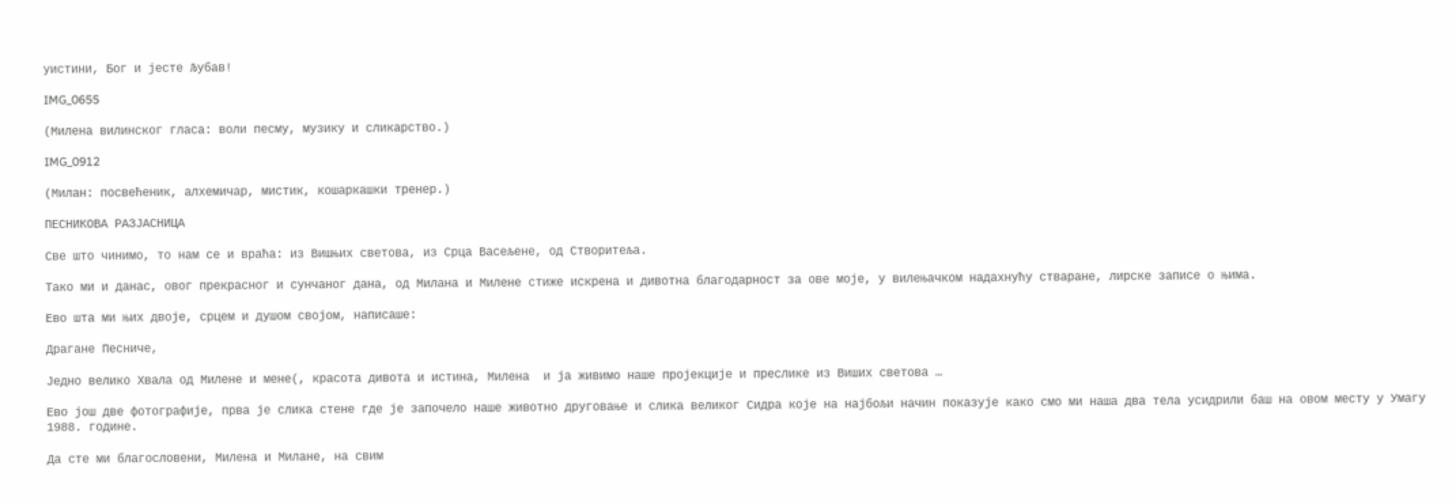уистини, Бог и јесте Љубав!

IMG_0655

(Милена вилинског гласа: воли песму, музику и сликарство.)

IMG_0912

(Милан: посвећеник, алхемичар, мистик, кошаркашки тренер.)

ПЕСНИКОВА РАЗЈАСНИЦА

Све што чинимо, то нам се и враћа: из Вишњих светова, из Срца Васељене, од Створитеља.

Тако ми и данас, овог прекрасног и сунчаног дана, од Милана и Милене стиже искрена и дивотна благодарност за ове моје, у вилењачком надахнућу стваране, лирске записе о њима.

Ево шта ми њих двоје, срцем и душом својом, написаше:

Драгане Песниче,

Једно велико Хвала од Милене и мене(, красота дивота и истина, Милена  и ја живимо наше пројекције и преслике из Виших светова …

Ево још две фотографије, прва је слика стене где је започело наше животно друговање и слика великог Сидра које на најбољи начин показује како смо ми наша два тела усидрили баш на овом месту у Умагу 1988. године.

Да сте ми благословени, Милена и Милане, на свим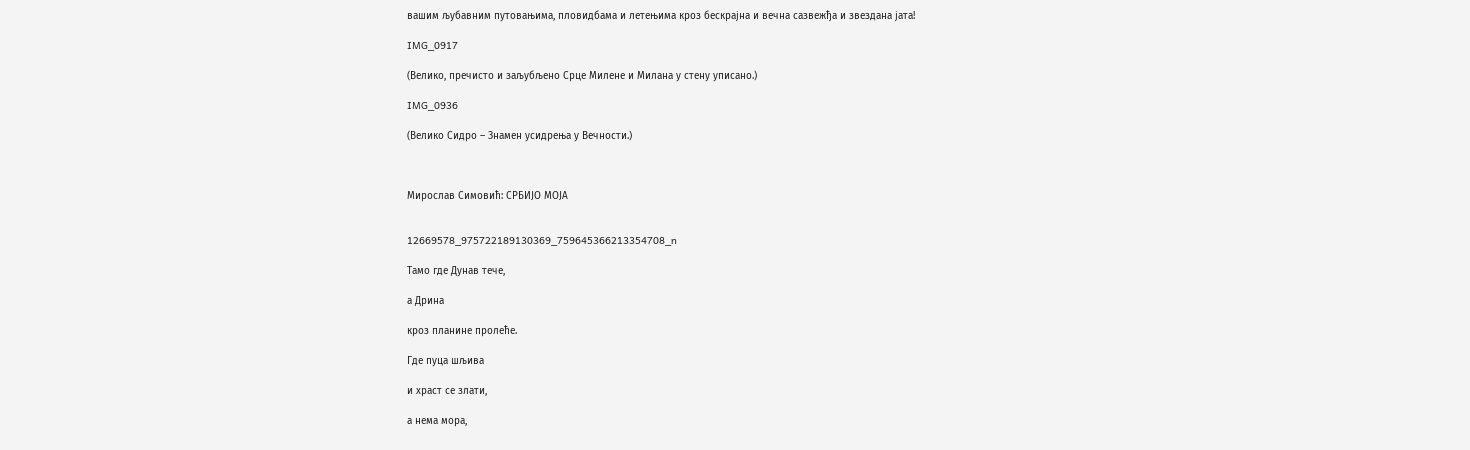вашим љубавним путовањима, пловидбама и летењима кроз бескрајна и вечна сазвежђа и звездана јата!

IMG_0917

(Велико, пречисто и заљубљено Срце Милене и Милана у стену уписано.)

IMG_0936

(Велико Сидро – Знамен усидрења у Вечности.)



Мирослав Симовић: СРБИЈО МОЈА


12669578_975722189130369_759645366213354708_n

Тамо где Дунав тече,

а Дрина

кроз планине пролеће.

Где пуца шљива

и храст се злати,

а нема мора,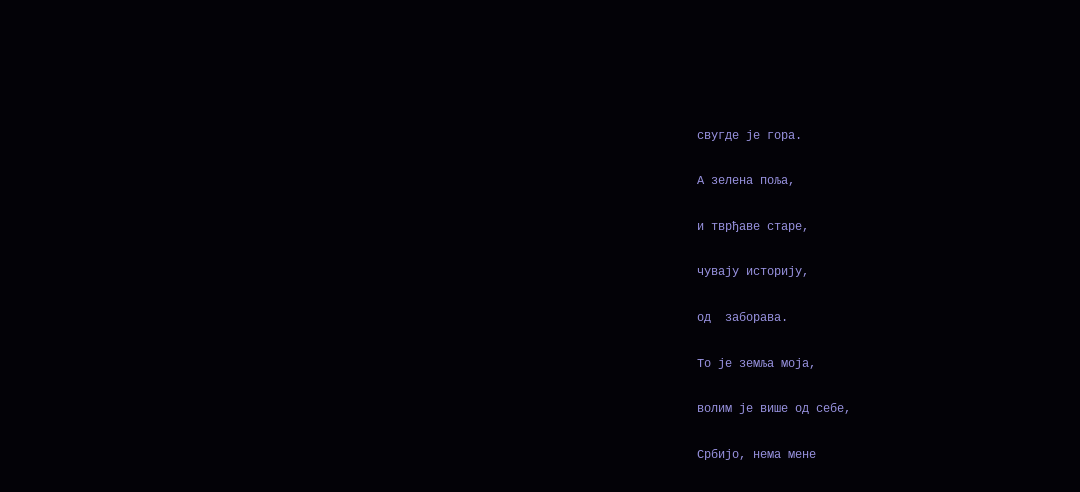свугде је гора.

А зелена поља,

и тврђаве старе,

чувају историју,

од  заборава.

То је земља моја,

волим је више од себе,

Србијо, нема мене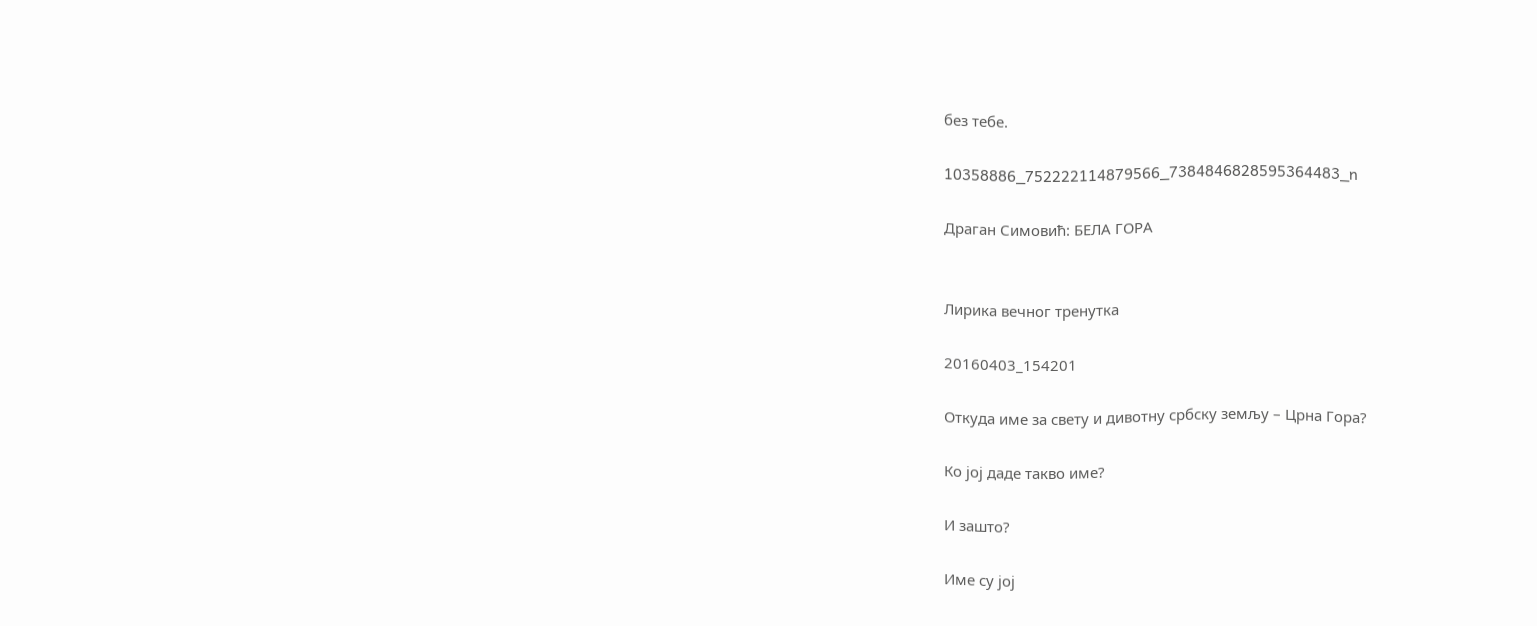без тебе.

10358886_752222114879566_7384846828595364483_n

Драган Симовић: БЕЛА ГОРА


Лирика вечног тренутка

20160403_154201

Откуда име за свету и дивотну србску земљу – Црна Гора?

Ко јој даде такво име?

И зашто?

Име су јој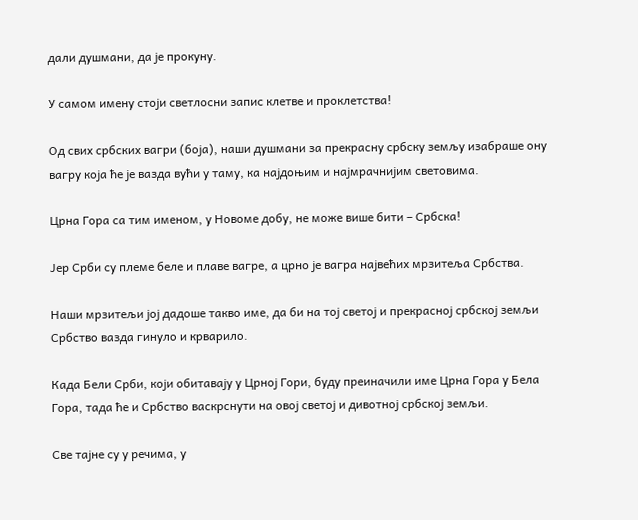дали душмани, да је прокуну.

У самом имену стоји светлосни запис клетве и проклетства!

Од свих србских вагри (боја), наши душмани за прекрасну србску земљу изабраше ону вагру која ће је вазда вући у таму, ка најдоњим и најмрачнијим световима.

Црна Гора са тим именом, у Новоме добу, не може више бити – Србска!

Јер Срби су племе беле и плаве вагре, а црно је вагра највећих мрзитеља Србства.

Наши мрзитељи јој дадоше такво име, да би на тој светој и прекрасној србској земљи Србство вазда гинуло и крварило.

Када Бели Срби, који обитавају у Црној Гори, буду преиначили име Црна Гора у Бела Гора, тада ће и Србство васкрснути на овој светој и дивотној србској земљи.

Све тајне су у речима, у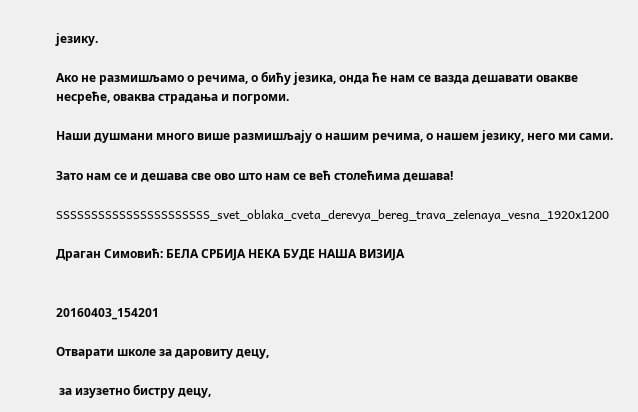језику.

Ако не размишљамо о речима, о бићу језика, онда ће нам се вазда дешавати овакве несреће, оваква страдања и погроми.

Наши душмани много више размишљају о нашим речима, о нашем језику, него ми сами.

Зато нам се и дешава све ово што нам се већ столећима дешава!

SSSSSSSSSSSSSSSSSSSSSS_svet_oblaka_cveta_derevya_bereg_trava_zelenaya_vesna_1920x1200

Драган Симовић: БЕЛА СРБИЈА НЕКА БУДЕ НАША ВИЗИЈА


20160403_154201

Отварати школе за даровиту децу,

 за изузетно бистру децу,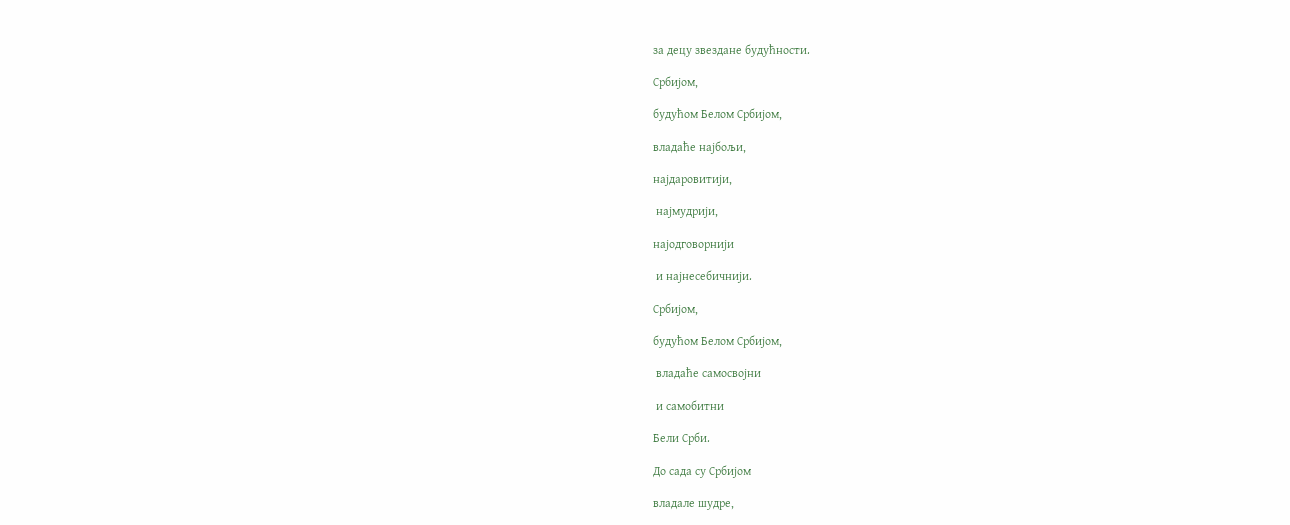за децу звездане будућности.

Србијом,

будућом Белом Србијом,

владаће најбољи,

најдаровитији,

 најмудрији,

најодговорнији

 и најнесебичнији.

Србијом,

будућом Белом Србијом,

 владаће самосвојни

 и самобитни

Бели Срби.

До сада су Србијом

владале шудре,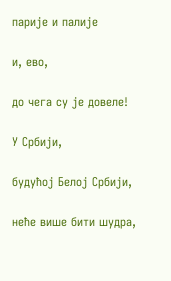парије и палије

и, ево,

до чега су је довеле!

У Србији,

будућој Белој Србији,

неће више бити шудра,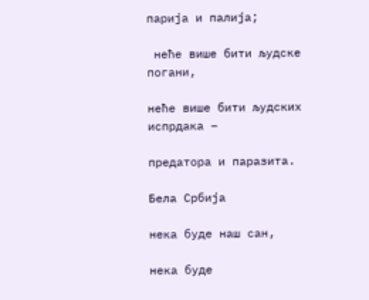парија и палија;

 неће више бити људске погани,

неће више бити људских испрдака –

предатора и паразита.

Бела Србија

нека буде наш сан,

нека буде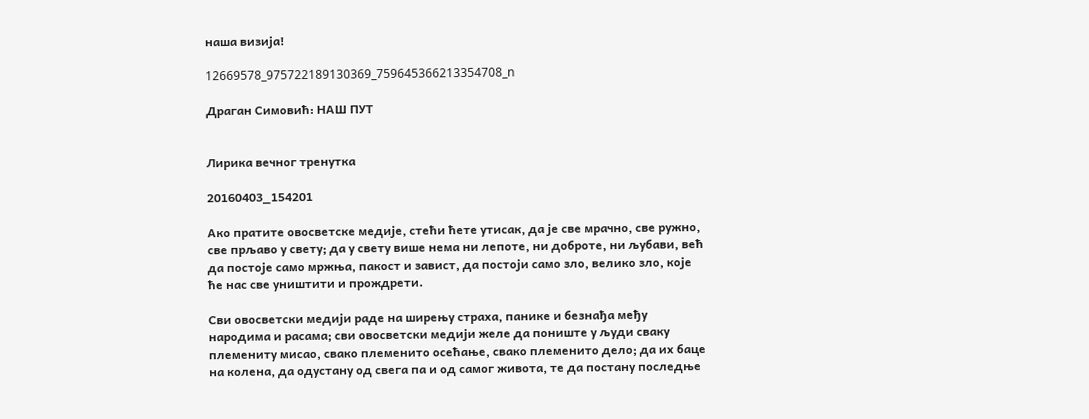наша визија!

12669578_975722189130369_759645366213354708_n

Драган Симовић: НАШ ПУТ


Лирика вечног тренутка

20160403_154201

Ако пратите овосветске медије, стећи ћете утисак, да је све мрачно, све ружно, све прљаво у свету; да у свету више нема ни лепоте, ни доброте, ни љубави, већ да постоје само мржња, пакост и завист, да постоји само зло, велико зло, које ће нас све уништити и прождрети.

Сви овосветски медији раде на ширењу страха, панике и безнађа међу народима и расама; сви овосветски медији желе да пониште у људи сваку племениту мисао, свако племенито осећање, свако племенито дело; да их баце на колена, да одустану од свега па и од самог живота, те да постану последње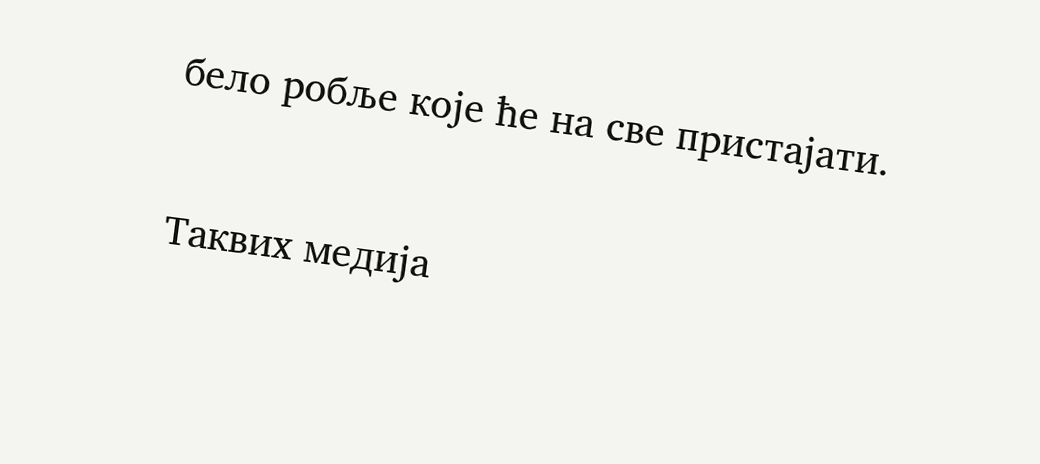бело робље које ће на све пристајати.

Таквих медија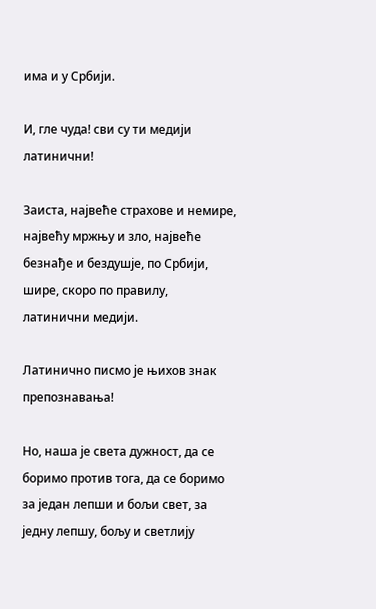има и у Србији.

И, гле чуда! сви су ти медији латинични!

Заиста, највеће страхове и немире, највећу мржњу и зло, највеће безнађе и бездушје, по Србији, шире, скоро по правилу, латинични медији.

Латинично писмо је њихов знак препознавања!

Но, наша је света дужност, да се боримо против тога, да се боримо за један лепши и бољи свет, за једну лепшу, бољу и светлију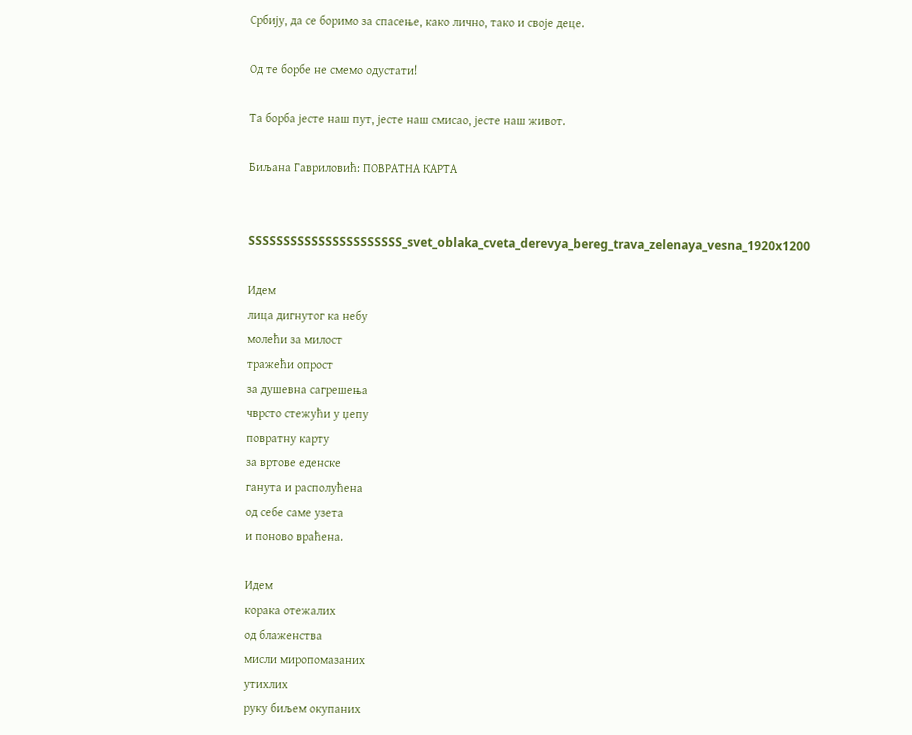Србију, да се боримо за спасење, како лично, тако и своје деце.

Од те борбе не смемо одустати!

Та борба јесте наш пут, јесте наш смисао, јесте наш живот.

Биљана Гавриловић: ПОВРАТНА КАРТА


SSSSSSSSSSSSSSSSSSSSSS_svet_oblaka_cveta_derevya_bereg_trava_zelenaya_vesna_1920x1200

Идем
лица дигнутог ка небу
молећи за милост
тражећи опрост
за душевна сагрешења
чврсто стежући у џепу
повратну карту
за вртове еденске
ганута и располућена
од себе саме узета
и поново враћена.

Идем
корака отежалих
од блаженства
мисли миропомазаних
утихлих
руку биљем окупаних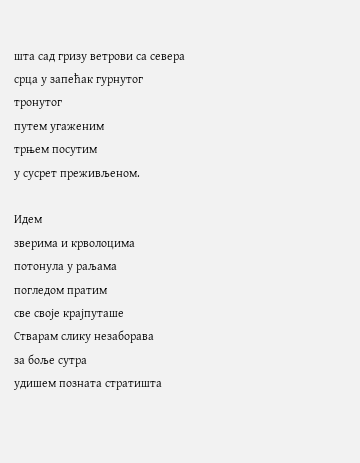шта сад гризу ветрови са севера
срца у запећак гурнутог
тронутог
путем угаженим
трњем посутим
у сусрет преживљеном.

Идем
зверима и крволоцима
потонула у раљама
погледом пратим
све своје крајпуташе
Стварам слику незаборава
за боље сутра
удишем позната стратишта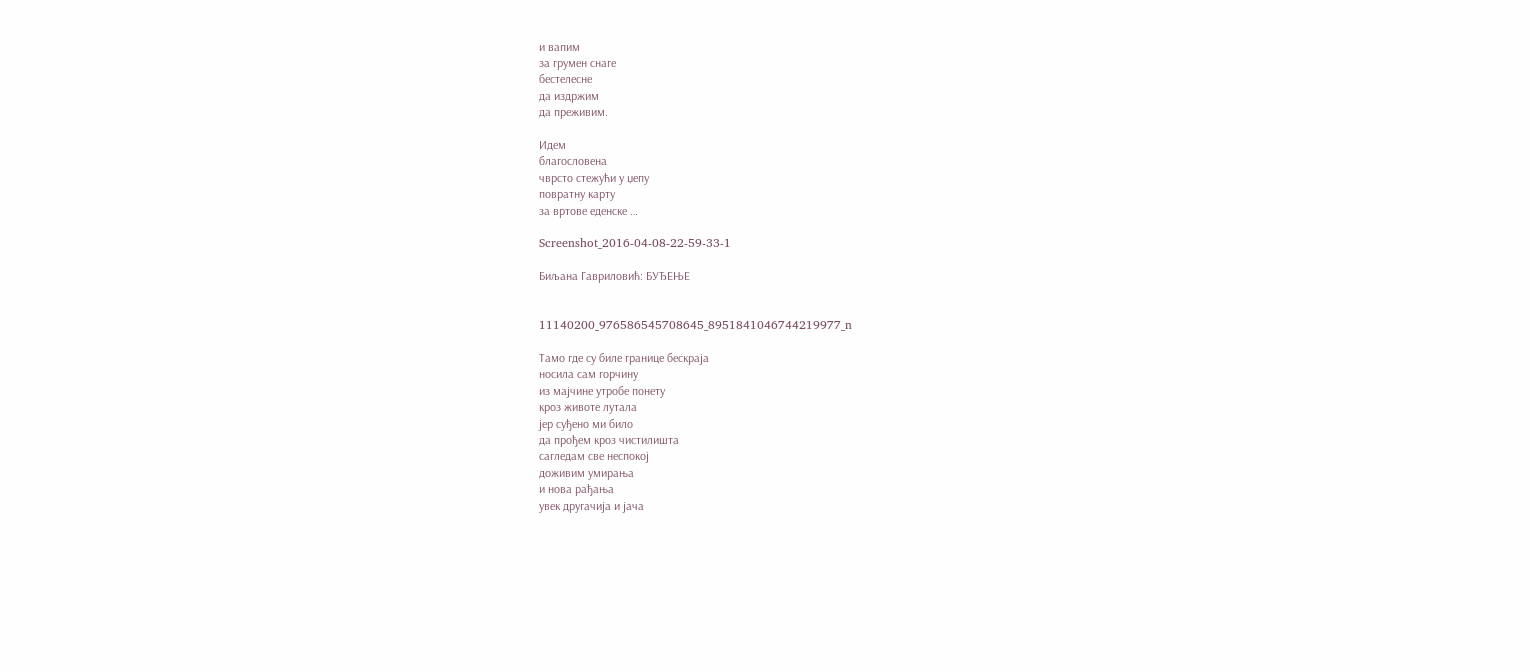и вапим
за грумен снаге
бестелесне
да издржим
да преживим.

Идем
благословена
чврсто стежући у џепу
повратну карту
за вртове еденске …

Screenshot_2016-04-08-22-59-33-1

Биљана Гавриловић: БУЂЕЊЕ


11140200_976586545708645_8951841046744219977_n

Тамо где су биле границе бескраја
носила сам горчину
из мајчине утробе понету
кроз животе лутала
јер суђено ми било
да прођем кроз чистилишта
сагледам све неспокој
доживим умирања
и нова рађања
увек другачија и јача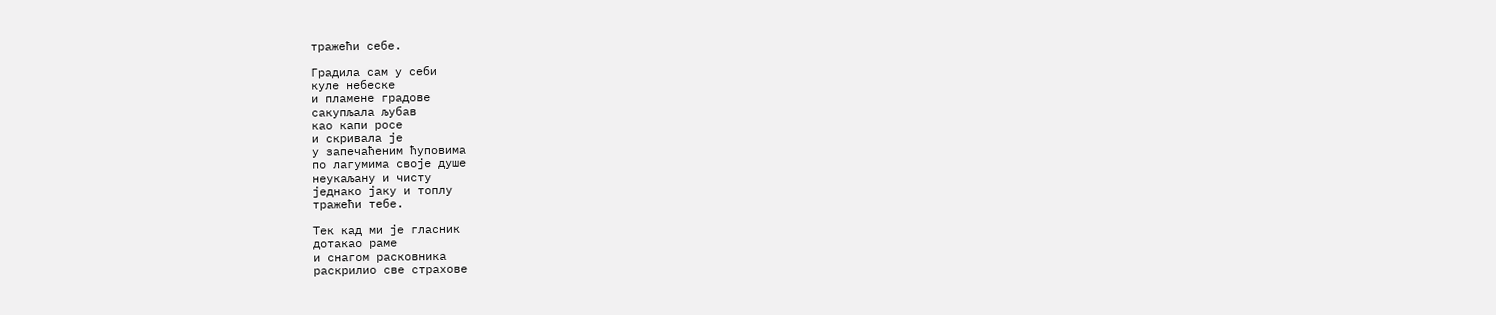тражећи себе.

Градила сам у себи
куле небеске
и пламене градове
сакупљала љубав
као капи росе
и скривала је
у запечаћеним ћуповима
по лагумима своје душе
неукаљану и чисту
једнако јаку и топлу
тражећи тебе.

Тек кад ми је гласник
дотакао раме
и снагом расковника
раскрилио све страхове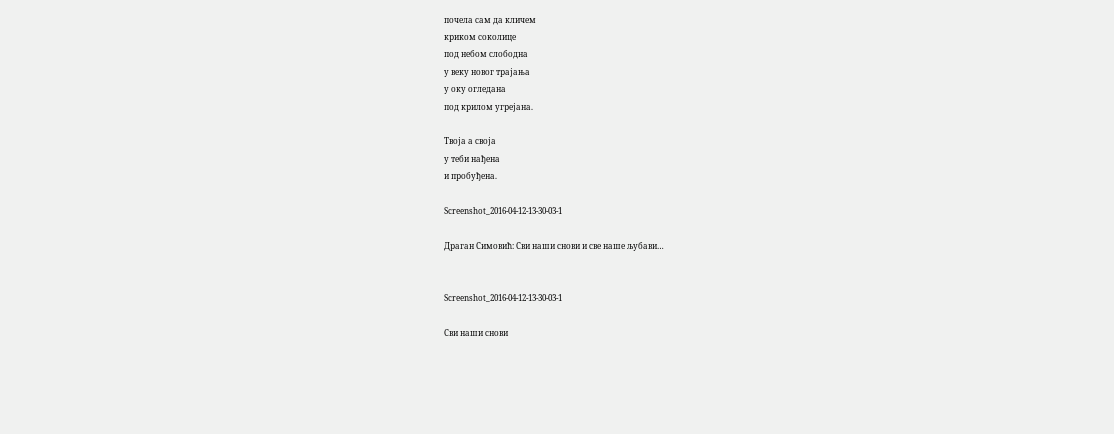почела сам да кличем
криком соколице
под небом слободна
у веку новог трајања
у оку огледана
под крилом угрејана.

Твоја а своја
у теби нађена
и пробуђена.

Screenshot_2016-04-12-13-30-03-1

Драган Симовић: Сви наши снови и све наше љубави…


Screenshot_2016-04-12-13-30-03-1

Сви наши снови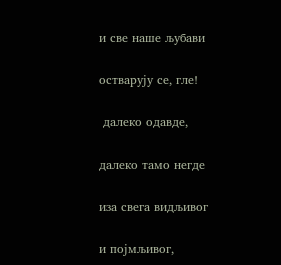и све наше љубави

остварују се, гле!

 далеко одавде,

далеко тамо негде

иза свега видљивог

и појмљивог,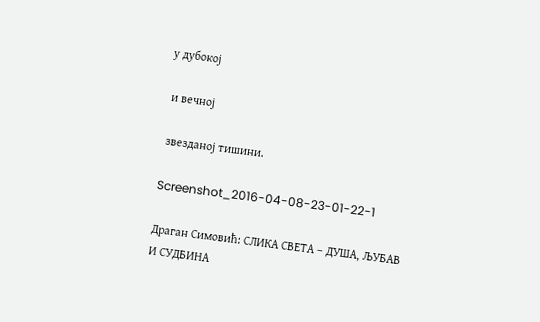у дубокој

 и вечној

 звезданој тишини.

Screenshot_2016-04-08-23-01-22-1

Драган Симовић: СЛИКА СВЕТА – ДУША, ЉУБАВ И СУДБИНА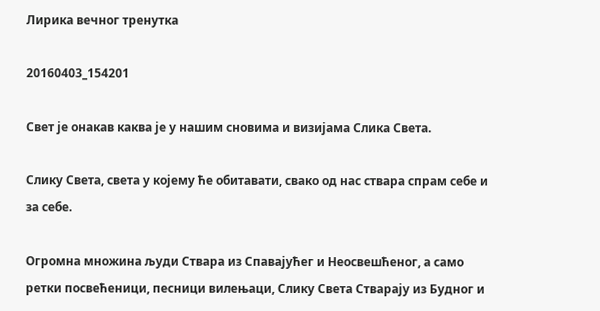Лирика вечног тренутка

20160403_154201

Свет је онакав каква је у нашим сновима и визијама Слика Света.

Слику Света, света у којему ће обитавати, свако од нас ствара спрам себе и за себе.

Огромна множина људи Ствара из Спавајућег и Неосвешћеног, а само ретки посвећеници, песници вилењаци, Слику Света Стварају из Будног и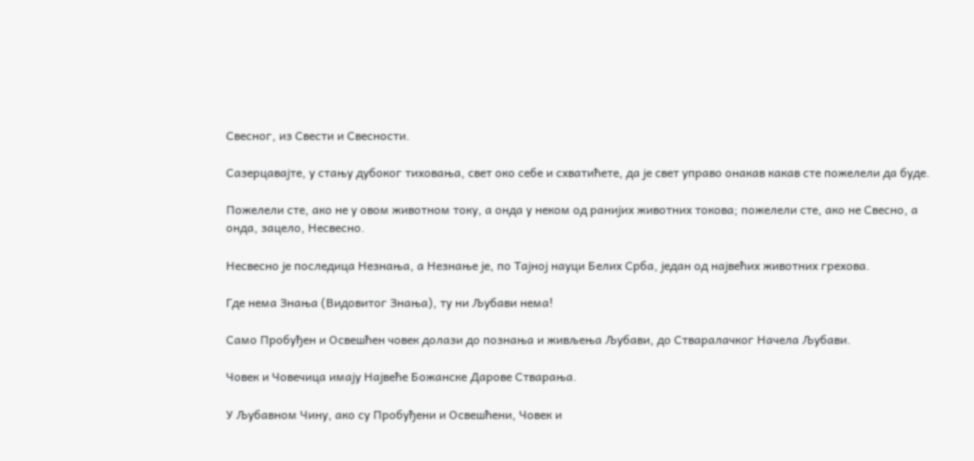Свесног, из Свести и Свесности.

Сазерцавајте, у стању дубоког тиховања, свет око себе и схватићете, да је свет управо онакав какав сте пожелели да буде.

Пожелели сте, ако не у овом животном току, а онда у неком од ранијих животних токова; пожелели сте, ако не Свесно, а онда, зацело, Несвесно.

Несвесно је последица Незнања, а Незнање је, по Тајној науци Белих Срба, један од највећих животних грехова.

Где нема Знања (Видовитог Знања), ту ни Љубави нема!

Само Пробуђен и Освешћен човек долази до познања и живљења Љубави, до Стваралачког Начела Љубави.

Човек и Човечица имају Највеће Божанске Дарове Стварања.

У Љубавном Чину, ако су Пробуђени и Освешћени, Човек и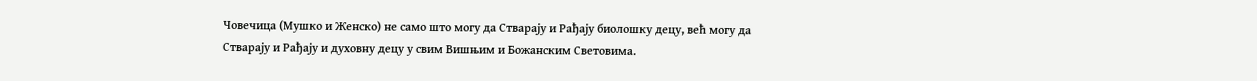Човечица (Мушко и Женско) не само што могу да Стварају и Рађају биолошку децу, већ могу да Стварају и Рађају и духовну децу у свим Вишњим и Божанским Световима.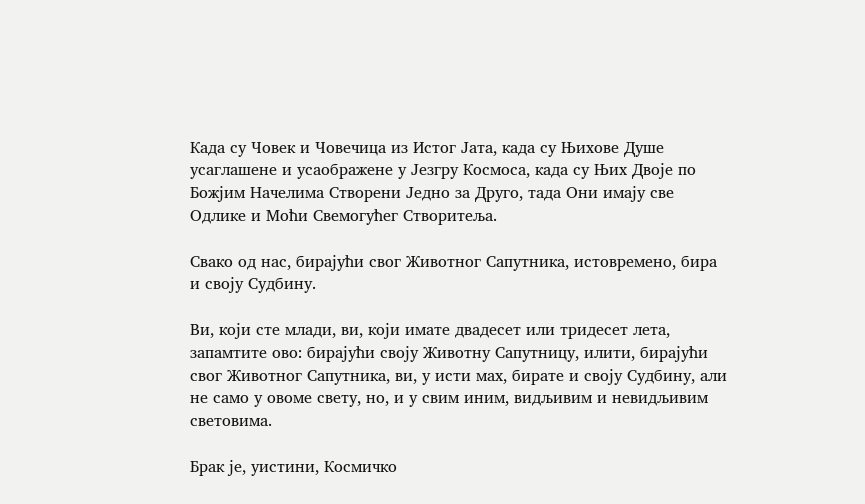Када су Човек и Човечица из Истог Јата, када су Њихове Душе усаглашене и усаображене у Језгру Космоса, када су Њих Двоје по Божјим Начелима Створени Једно за Друго, тада Они имају све Одлике и Моћи Свемогућег Створитеља.

Свако од нас, бирајући свог Животног Сапутника, истовремено, бира и своју Судбину.

Ви, који сте млади, ви, који имате двадесет или тридесет лета, запамтите ово: бирајући своју Животну Сапутницу, илити, бирајући свог Животног Сапутника, ви, у исти мах, бирате и своју Судбину, али не само у овоме свету, но, и у свим иним, видљивим и невидљивим световима.

Брак је, уистини, Космичко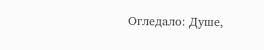Огледало: Душе,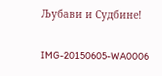Љубави и Судбине!

IMG-20150605-WA0006